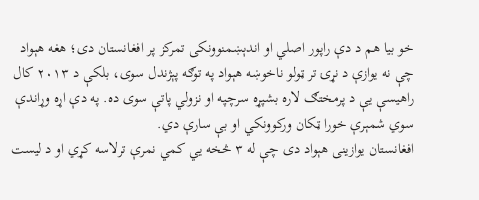خو بیا هم د دې راپور اصلي او اندېښمنوونکی تمرکز پر افغانستان دی؛ هغه هېواد چې نه یوازې د نړۍ تر ټولو ناخوښه هېواد په توګه پېژندل سوی، بلکې د ۲۰۱۳ کال راهیسې یې د پرمختګ لاره بشپړه سرچپه او نزولي پاتې سوی ده. په دې اړه وړاندې سوي شمېرې خورا ټکان ورکوونکي او بې سارې دي.
افغانستان یوازینی هېواد دی چې له ۳ څخه یي کمي نمرې ترلاسه کړي او د لیست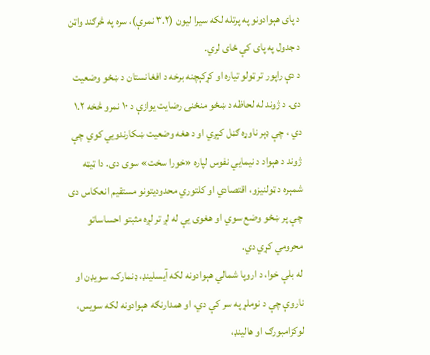د پای هېوادونو په پرتله لکه سیرا لیون (۳.۲ نمرې)، سره په څرګند واټن د جدول په پای کې ځای لري.
د دې راپور تر ټولو تیاره او کړکېچنه برخه د افغانستان د ښځو وضعیت دی. د ژوند له لحاظه د ښځو منځنۍ رضایت یوازې د ١٠ نمرو څخه ۱.۲ دي ، چې ډېر ناوړه ګڼل کېږي او د هغه وضعیت ښکارندویي کوي چې ژوند د هېواد د نیمایي نفوس لپاره «خورا سخت» سوی دی. دا ټیټه شمېره د ټولنیزو، اقتصادي او کلتوري محدودیتونو مستقیم انعکاس دی چې پر ښځو وضع سوي او هغوی یې له لږ تر لږه مثبتو احساساتو محرومي کړي دي.
له بلې خوا، د اروپا شمالي هېوادونه لکه آیسلینډ، ډنمارک، سویډن او ناروې چې د نوملړ په سر کې دي، او همدارنګه هېوادونه لکه سویس، لوکزامبورګ او هالینډ،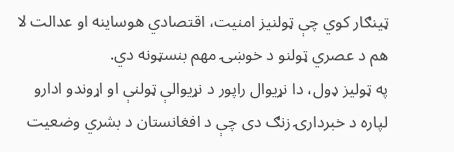ټینګار کوي چې ټولنیز امنیت، اقتصادي هوساینه او عدالت لا هم د عصري ټولنو د خوښۍ مهم بنسټونه دي.
په ټولیز ډول، دا نړیوال راپور د نړیوالې ټولنې او اړوندو ادارو لپاره د خبردارۍ زنګ دی چې د افغانستان د بشري وضعیت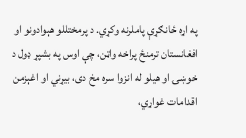په اړه ځانګړې پاملرنه وکړي. د پرمختللو هېوادونو او افغانستان ترمنځ پراخه واټن، چې اوس په بشپړ ډول د خوښۍ او هیلو له انزوا سره مخ دی، بيړني او اغېزمن اقدامات غواړي،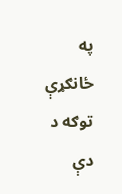په ځانګړې توګه د دې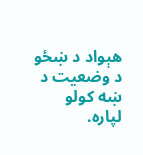هېواد د ښځو د وضعیت د ښه کولو لپاره.